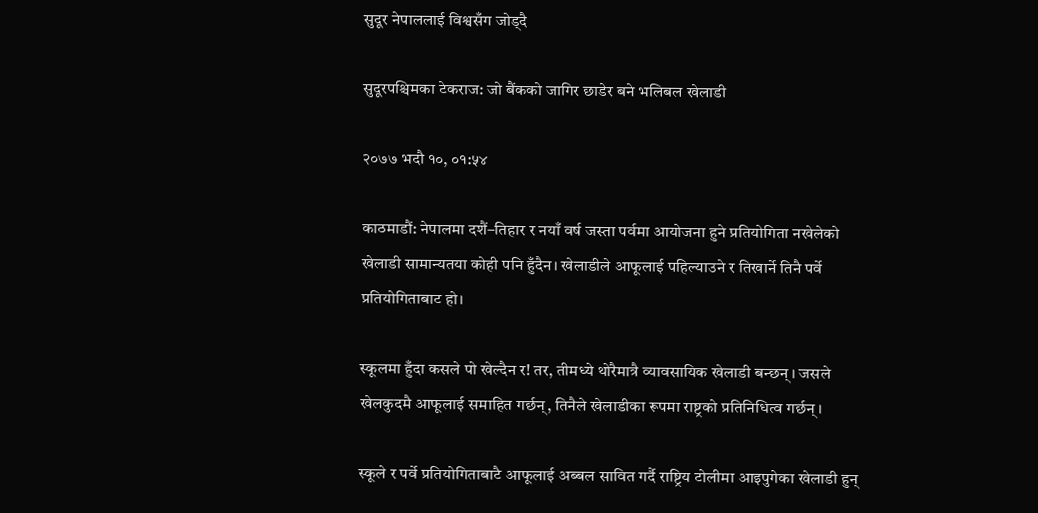सुदूर नेपाललाई विश्वसँग जोड्दै

सुदूरपश्चिमका टेकराज: जो बैंकको जागिर छाडेर बने भलिबल खेलाडी

२०७७ भदौ १०, ०१:५४

काठमाडौं: नेपालमा दशैं–तिहार र नयाँ वर्ष जस्ता पर्वमा आयोजना हुने प्रतियोगिता नखेलेको खेलाडी सामान्यतया कोही पनि हुँदैन। खेलाडीले आफूलाई पहिल्याउने र तिखार्ने तिनै पर्वे प्रतियोगिताबाट हो।

स्कूलमा हुँदा कसले पो खेल्दैन र! तर, तीमध्ये थोरैमात्रै व्यावसायिक खेलाडी बन्छन्। जसले खेलकुदमै आफूलाई समाहित गर्छन्, तिनैले खेलाडीका रूपमा राष्ट्रको प्रतिनिधित्व गर्छन्।

स्कूले र पर्वे प्रतियोगिताबाटै आफूलाई अब्बल सावित गर्दै राष्ट्रिय टोलीमा आइपुगेका खेलाडी हुन्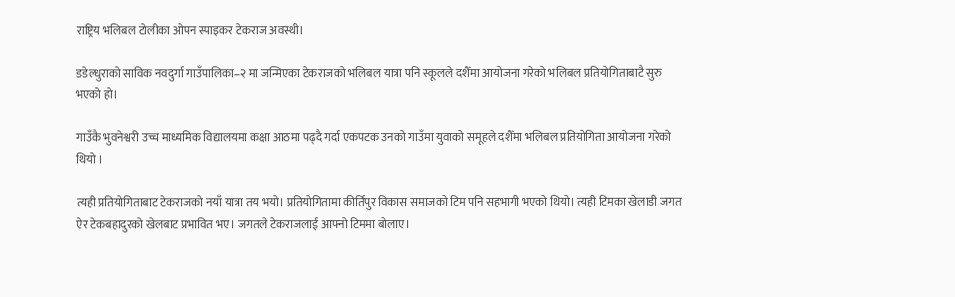राष्ट्रिय भलिबल टोलीका ओपन स्पाइकर टेकराज अवस्थी।

डडेल्धुराको साविक नवदुर्गा गाउँपालिका–२ मा जन्मिएका टेकराजको भलिबल यात्रा पनि स्कूलले दशैँमा आयोजना गरेको भलिबल प्रतियोगिताबाटै सुरु भएको हो।

गाउँकै भुवनेश्वरी उच्च माध्यमिक विद्यालयमा कक्षा आठमा पढ्दै गर्दा एकपटक उनको गाउँमा युवाको समूहले दशैँमा भलिबल प्रतियोगिता आयोजना गरेको थियो ।

त्यही प्रतियोगिताबाट टेकराजको नयाँ यात्रा तय भयो। प्रतियोगितामा कीर्तिपुर विकास समाजको टिम पनि सहभागी भएको थियो। त्यही टिमका खेलाडी जगत ऐर टेकबहादुरको खेलबाट प्रभावित भए। जगतले टेकराजलाई आफ्नो टिममा बोलाए।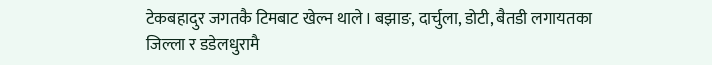टेकबहादुर जगतकै टिमबाट खेल्न थाले। बझाङ, दार्चुला, डोटी, बैतडी लगायतका जिल्ला र डडेलधुरामै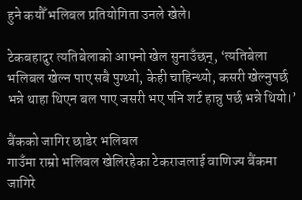हुने कयौँ भलिबल प्रतियोगिता उनले खेले।

टेकबहादुर त्यतिबेलाको आफ्नो खेल सुनाउँछन्, ‘त्यतिबेला भलिबल खेल्न पाए सबै पुग्थ्यो, केही चाहिन्थ्यो, कसरी खेल्नुपर्छ भन्ने थाहा थिएन बल पाए जसरी भए पनि शर्ट हान्नु पर्छ भन्ने थियो।’

बैंकको जागिर छाडेर भलिबल
गाउँमा राम्रो भलिबल खेलिरहेका टेकराजलाई वाणिज्य बैंकमा जागिरे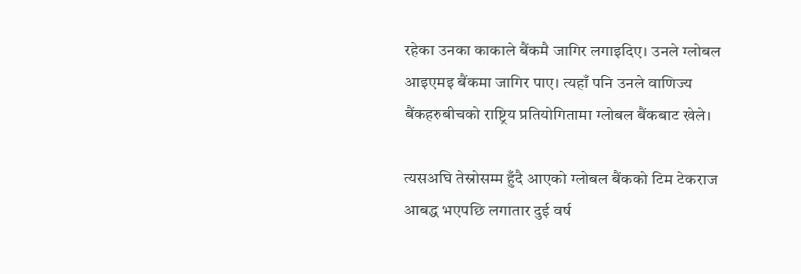रहेका उनका काकाले बैंकमै जागिर लगाइदिए। उनले ग्लोबल आइएमइ बैंकमा जागिर पाए। त्यहाँ पनि उनले वाणिज्य बैंकहरुबीचको राष्ट्रिय प्रतियोगितामा ग्लोबल बैंकबाट खेले।

त्यसअघि तेस्रोसम्म हुँदै आएको ग्लोबल बैंकको टिम टेकराज आबद्ध भएपछि लगातार दुई वर्ष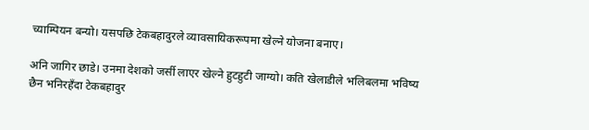च्याम्पियन बन्यो। यसपछि टेकबहादुरले व्यावसायिकरूपमा खेल्ने योजना बनाए।

अनि जागिर छाडे। उनमा देशको जर्सी लाएर खेल्ने हुटहुटी जाग्यो। कति खेलाडीले भलिबलमा भविष्य छैन भनिरहँदा टेकबहादुर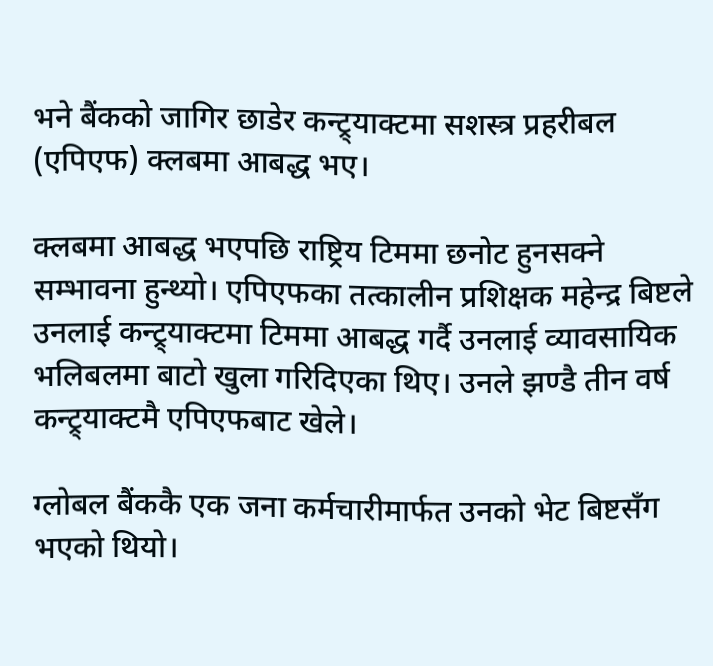भने बैंकको जागिर छाडेर कन्ट्र्याक्टमा सशस्त्र प्रहरीबल (एपिएफ) क्लबमा आबद्ध भए।

क्लबमा आबद्ध भएपछि राष्ट्रिय टिममा छनोट हुनसक्ने सम्भावना हुन्थ्यो। एपिएफका तत्कालीन प्रशिक्षक महेन्द्र बिष्टले उनलाई कन्ट्र्याक्टमा टिममा आबद्ध गर्दै उनलाई व्यावसायिक भलिबलमा बाटो खुला गरिदिएका थिए। उनले झण्डै तीन वर्ष कन्ट्र्याक्टमै एपिएफबाट खेले।

ग्लोबल बैंककै एक जना कर्मचारीमार्फत उनको भेट बिष्टसँग भएको थियो।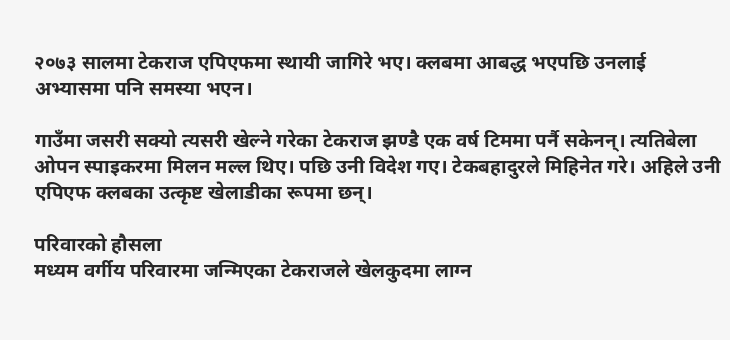२०७३ सालमा टेकराज एपिएफमा स्थायी जागिरे भए। क्लबमा आबद्ध भएपछि उनलाई अभ्यासमा पनि समस्या भएन।

गाउँमा जसरी सक्यो त्यसरी खेल्ने गरेका टेकराज झण्डै एक वर्ष टिममा पर्नै सकेनन्। त्यतिबेला ओपन स्पाइकरमा मिलन मल्ल थिए। पछि उनी विदेश गए। टेकबहादुरले मिहिनेत गरे। अहिले उनी एपिएफ क्लबका उत्कृष्ट खेलाडीका रूपमा छन्।

परिवारको हौसला
मध्यम वर्गीय परिवारमा जन्मिएका टेकराजले खेलकुदमा लाग्न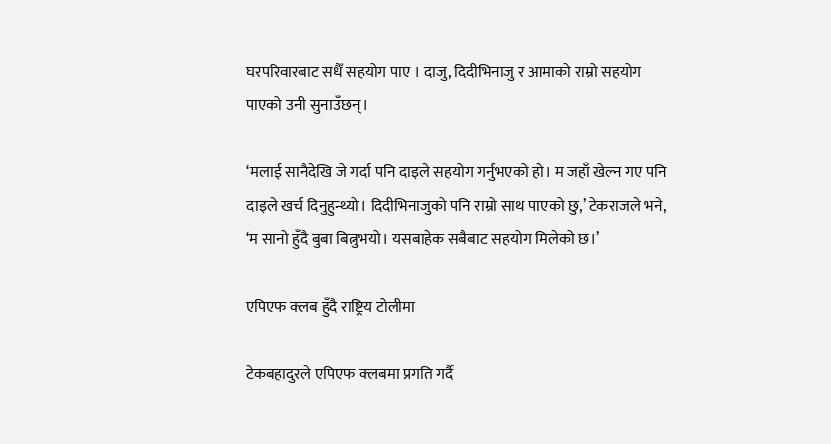घरपरिवारबाट सधैँ सहयोग पाए । दाजु, दिदीभिनाजु र आमाको राम्रो सहयोग पाएको उनी सुनाउँछन्।

‘मलाई सानैदेखि जे गर्दा पनि दाइले सहयोग गर्नुभएको हो। म जहाँ खेल्न गए पनि दाइले खर्च दिनुहुन्थ्यो। दिदीभिनाजुको पनि राम्रो साथ पाएको छु,’ टेकराजले भने, ‘म सानो हुँदै बुबा बित्नुभयो। यसबाहेक सबैबाट सहयोग मिलेको छ।’

एपिएफ क्लब हुँदै राष्ट्रिय टोलीमा

टेकबहादुरले एपिएफ क्लबमा प्रगति गर्दै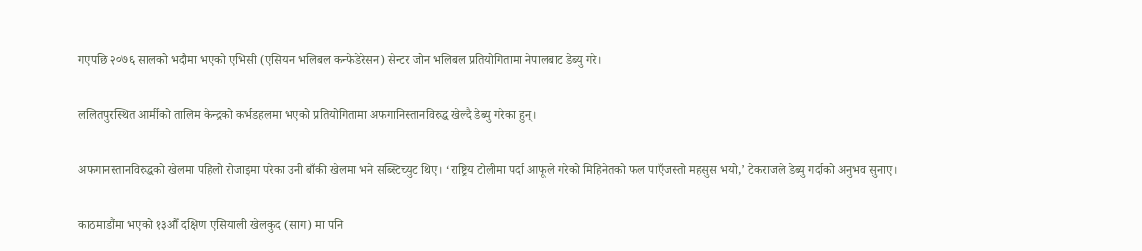गएपछि २०७६ सालको भदौमा भएको एभिसी (एसियन भलिबल कन्फेडेरेसन) सेन्टर जोन भलिबल प्रतियोगितामा नेपालबाट डेब्यु गरे।

ललितपुरस्थित आर्मीको तालिम केन्द्रको कर्भडहलमा भएको प्रतियोगितामा अफगानिस्तानविरुद्ध खेल्दै डेब्यु गरेका हुन्।

अफगानस्तानविरुद्धको खेलमा पहिलो रोजाइमा परेका उनी बाँकी खेलमा भने सब्स्टिच्युट थिए। ‘राष्ट्रिय टोलीमा पर्दा आफूले गरेको मिहिनेतको फल पाएँजस्तो महसुस भयो,’ टेकराजले डेब्यु गर्दाको अनुभव सुनाए।

काठमाडौंमा भएको १३औँ दक्षिण एसियाली खेलकुद (साग) मा पनि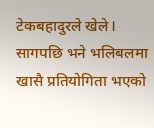टेकबहादुरले खेले। सागपछि भने भलिबलमा खासै प्रतियोगिता भएको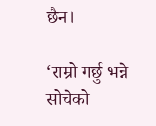छैन।

‘राम्रो गर्छु भन्ने सोचेको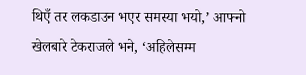थिएँ तर लकडाउन भएर समस्या भयो,’ आफ्नो खेलबारे टेकराजले भने, ‘अहिलेसम्म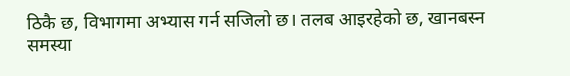ठिकै छ, विभागमा अभ्यास गर्न सजिलो छ। तलब आइरहेको छ, खानबस्न समस्या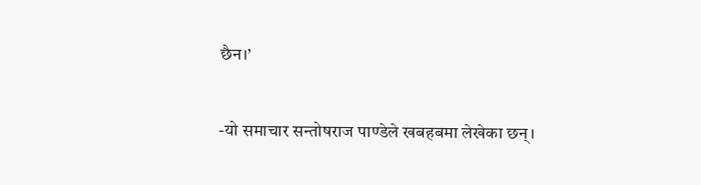छैन।’

-यो समाचार सन्तोषराज पाण्डेले खबहबमा लेखेका छन्।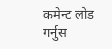कमेन्ट लोड गर्नुस